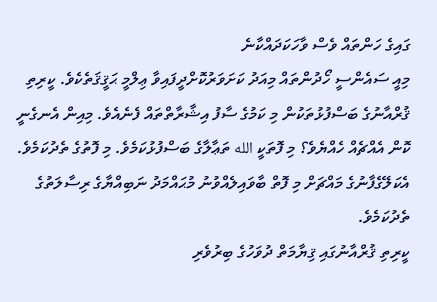ގައިގެ ހަންތައް ވެސް ވާހަކަދައްކާނެ
މިއީ ސައެންސީ ހޯދުންތައް މިއަދު ކަށަވަރުކޮށްދީފައިވާ ޢިލްމީ ޙަޤީޤަތެކެވެ. ކީރިތި ޤުރްއާނުގެ ބަސްފުޅުތަކުން މި ކަމުގެ ސާފު އިޝާރާތްތައް ފެނެއެވެ. މިއިން އެނގެނީ ކޮން އެއްޗެއް ހެއްޔެވެ؟ މި ފޮތަކީ الله ތަޢާލާގެ ބަސްފުޅުކަމެވެ. މި ފޮތުގެ ތެދުކަމެވެ. އެކަލޭގެފާނުގެ މައްޗަށް މި ފޮތް ބާވައިލެއްވުނު މުޙައްމަދު ނަބިއްޔާގެ ރިސާލަތުގެ ތެދުކަމެވެ.
ކީރިތި ޤުރްއާނުގައި ޤިޔާމަތް ދުވަހުގެ ބިރުވެރި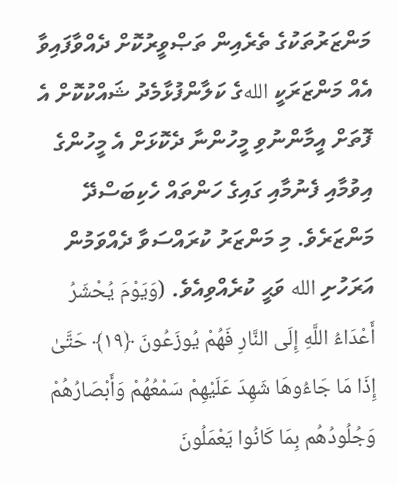މަންޒަރުތަކުގެ ތެރެއިން ތަޞްވީރުކޮށް ދެއްވާފައިވާ އެއް މަންޒަރަކީ اللهގެ ކަލާންފުޅާމެދު ޝައްކުކޮށް އެ ފޮތަށް އީމާންނުވި މީހުންނާ ދެކޮޅަށް އެ މީހުންގެ އިވުމާއި ފެނުމާއި ގައިގެ ހަންތައް ހެކިބަސްދޭ މަންޒަރެވެ. މި މަންޒަރު ކުރައްސަވާ ދެއްވަމުން އަރަހުށި الله ވަޙީ ކުރެއްވިއެވެ. (وَيَوْمَ يُحْشَرُ أَعْدَاءُ اللَّهِ إِلَى النَّارِ فَهُمْ يُوزَعُونَ ﴿١٩﴾ حَتَّىٰ إِذَا مَا جَاءُوهَا شَهِدَ عَلَيْهِمْ سَمْعُهُمْ وَأَبْصَارُهُمْ وَجُلُودُهُم بِمَا كَانُوا يَعْمَلُونَ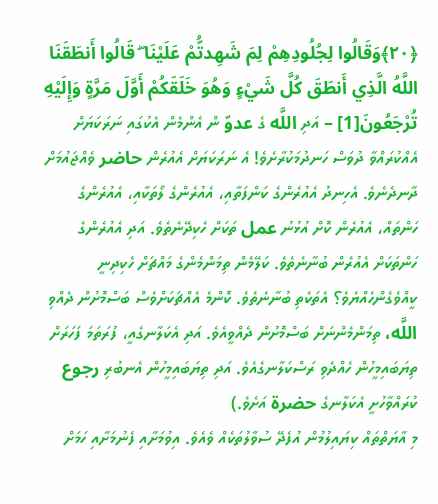﴿٢٠﴾وَقَالُوا لِجُلُودِهِمْ لِمَ شَهِدتُّمْ عَلَيْنَا ۖ قَالُوا أَنطَقَنَا اللَّهُ الَّذِي أَنطَقَ كُلَّ شَيْءٍ وَهُوَ خَلَقَكُمْ أَوَّلَ مَرَّةٍ وَإِلَيْهِ تُرْجَعُونَ[1] – އަދި اللَّه ގެ عدوّ ން އެންމެން އެކުގައި ނަރަކަޔަށް އެއްކުރައްވާ ދުވަސް ހަނދުމަކުރާށެވެ! އެ ނަރަކަޔަށް އެއުރެން حاضر ވެއްޖައުމަށް ދާނދެނެވެ. އެހިނދު އެއުރެންގެ ކަންފަތާއި، އެއުރެންގެ ލޯތަކާއި، އެއުރެންގެ ހަންތައް، އެއުރެން ކޮށް އުޅުނު عمل ތަކަށް ހެކިދޭނެތެވެ. އަދި އެއުރެންގެ ހަންތަކަށް އެއުރެން ބުނާނެތެވެ. ކަލޭމެން ތިމަންމެންގެ މައްޗަށް ހެކިދިނީ ކީއްވެގެންހެއްޔެވެ؟ އެތަކެތި ބުނާނެތެވެ. ކޮންމެ އެއްޗަކަށްވެސް ބަސްމޮށުން ދެއްވި اللَّه، ތިމަންމެންނަށް ބަސްމޮށުން ދެއްވީއެވެ. އަދި އެކަލާނގެއީ، ފުރަތަމަ ފަހަރަށް ތިޔަބައިމީހުން ހެއްދެވި ރަސްކަލާނގެއެވެ. އަދި ތިޔަބައިމީހުން އެނބުރި رجوع ކުރައްވާހުށީ އެކަލާނގެ حضرة އަށެވެ.)
މި އާޔަތްތައް ކިޔައިލުމުން އުފެދޭ ސުވާލުތަކެއް ވެއެވެ. އިވުމަށާއި ފެނުމަށާއި ހަމަށް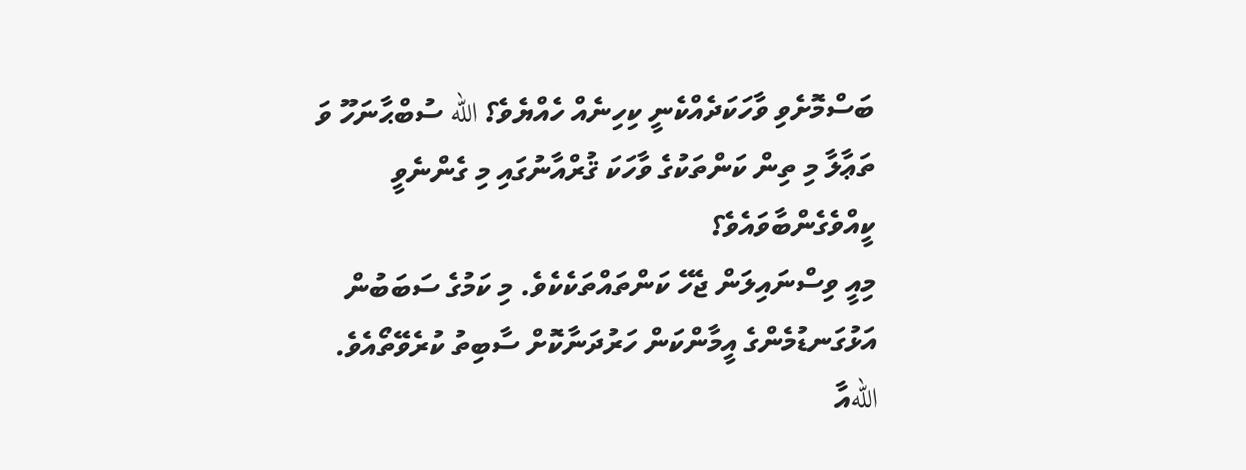ބަސްމޮށެވި ވާހަކަދެއްކެނީ ކިހިނެއް ހެއްޔެވެ؟ الله ސުބްޙާނަހޫ ވަ ތަޢާލާ މި ތިން ކަންތަކުގެ ވާހަކަ ޤުރްއާނުގައި މި ގެންނެވީ ކީއްވެގެންބާވައެވެ؟
މިއީ ވިސްނައިލަން ޖެހޭ ކަންތައްތަކެކެވެ. މި ކަމުގެ ސަބަބުން އަޅުގަނޑުމެންގެ އީމާންކަން ހަރުދަނާކޮށް ސާބިތު ކުރެވޭތޯއެވެ. اللهއާ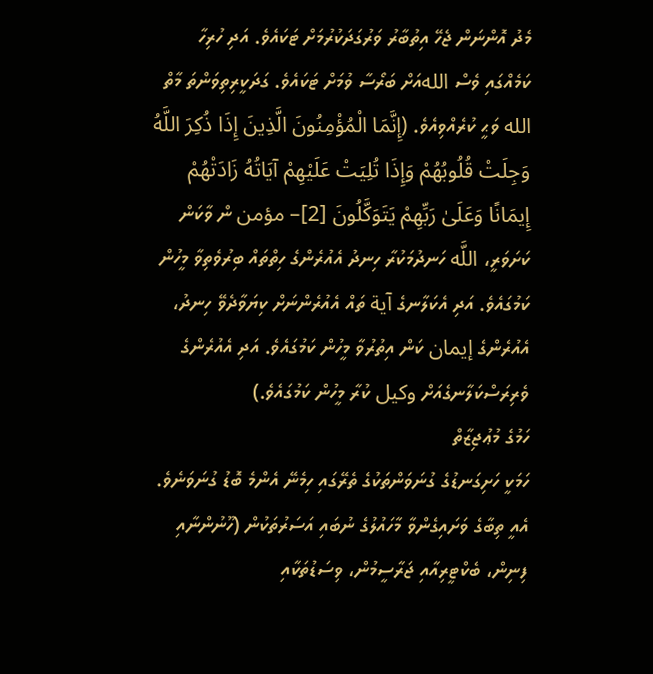މެދު އޮންނަން ޖެހޭ އިތުބާރު ވަރުގަދަކުރުމަށް ޓަކައެވެ. އަދި ހުރިހާ ކަމެއްގައި ވެސް اللهއަށް ބަރޯސާ ވުމަށް ޓަކައެވެ. ގަދަކީރިތިވަންތަ މާތް الله ވަޙީ ކުރެއްވިއެވެ. (إِنَّمَا الْمُؤْمِنُونَ الَّذِينَ إِذَا ذُكِرَ اللَّهُ وَجِلَتْ قُلُوبُهُمْ وَإِذَا تُلِيَتْ عَلَيْهِمْ آيَاتُهُ زَادَتْهُمْ إِيمَانًا وَعَلَىٰ رَبِّهِمْ يَتَوَكَّلُونَ [2]– مؤمن ން ވާކަން ކަށަވަރީ، اللَّه ހަނދުމަކުރާ ހިނދު އެއުރެންގެ ހިތްތައް ބިރުވެތިވާ މީހުން ކަމުގައެވެ. އަދި އެކަލާނގެ آية ތައް އެއުރެންނަށް ކިޔަވާދެވޭ ހިނދު، އެއުރެންގެ إيمان ކަން އިތުރުވާ މީހުން ކަމުގައެވެ. އަދި އެއުރެންގެ ވެރިރަސްކަލާނގެއަށް وكيل ކުރާ މީހުން ކަމުގައެވެ.)
ހަމުގެ މުޢުޖިޒާތް
ހަމަކީ ހަށިގަނޑުގެ ގުނަވަންތަކުގެ ތެރޭގައި ހިމެނޭ އެންމެ ބޮޑު ގުނަވަނެވެ. އެއީ ތިބާގެ ވަށައިގެންވާ މާހައުލުގެ ނުބައި އަސަރުތަކުން (ހޫނުންނާއި ފިނިން، ބެކްޓީރިއާއި ޖަރާސީމުން، ވިސަޑުތަކާއި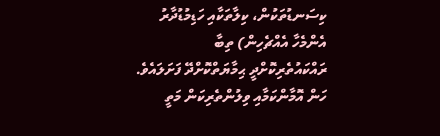ކިސަނޑުތަކުން، ކިލާތަކާއި ހަޑިމުޑުދާރު އެންމެހާ އެއްޗެހިން) ތިބާ ރައްކައުތެރިކޮށްދީ ޙިމާޔަތްކޮށްދޭ ފަށަލައެވެ.
ހަން އޮމާންކަމާއި ވިލުންތެރިކަން މަތީ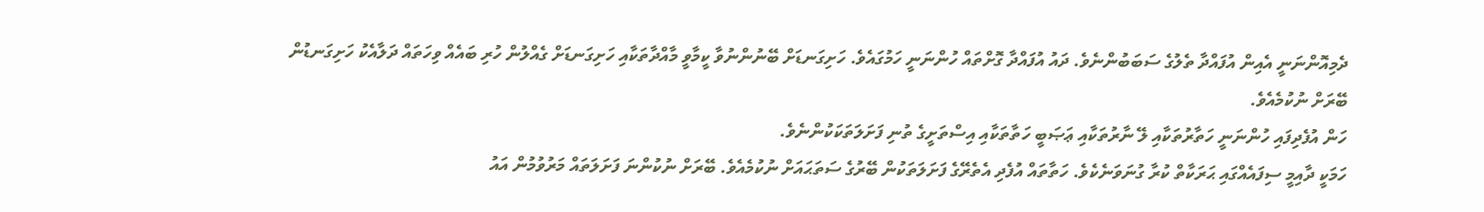ދެމިއޮންނަނީ އެއިން އުފައްދާ ތެލުގެ ސަބަބުންނެވެ. ދައު އުފައްދާ ގޮށްތައް ހުންނަނީ ހަމުގައެވެ. ހަށިގަނޑަށް ބޭނުންނުވާ ކީމާވީ މާއްދާތަކާއި ހަށިގަނޑަށް ގެއްލުން ހުރި ބައެއް ވިހަތައް ދަލާއެކު ހަށިގަނޑުން ބޭރަށް ނުކުމެއެވެ.
ހަން އުފެދިފައި ހުންނަނީ ހަތާރުތަކާއި ލޭ ނާރުތަކާއި ޢަޞަބީ ހަތާތަކާއި އިސްތަށީގެ ތުނި ފަށަލަތަކަކުންނެވެ.
ހަމަކީ ދާއިމީ ސިފައެއްގައި ޙަރަކާތް ކުރާ ގުނަވަނެކެވެ. ހަތާތައް އުފެދި އެތެރޭގެ ފަށަލަތަކުން ބޭރުގެ ސަތަޙައަށް ނުކުމެއެވެ. ބޭރަށް ނުކުންނަ ފަށަލަތައް މަރުވުމުން އައު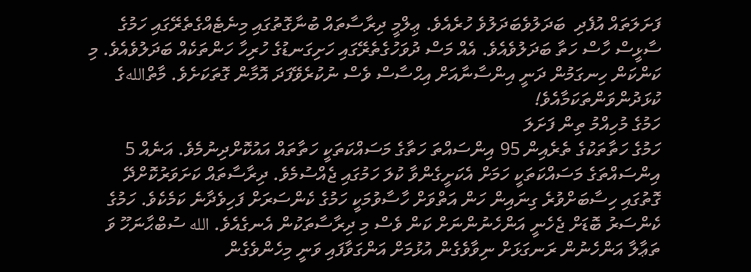ފަށަލަތައް އުފެދި  ބަދަލުވެބަދަލުވެ ހުރެއެވެ. ޢިލްމީ ދިރާސާތައް ބުނާގޮތުގައި މިނެޓެއްގެތެރޭގައި ހަމުގެ ސާޅީސް ހާސް ހަތާ ބަދަލުވެއެވެ. އެއް މަސް ދުވަހުގެތެރޭގައި ހަށިގަނޑުގެ ހުރިހާ ހަންތަކެއް ބަދަލުވެއެވެ. މި ކަންކަން ހިނގަމުން ދަނީ އިންސާނާއަށް އިޙްސާސް ވެސް ނުކުރެވޭފަދަ އޮމާން ގޮތަކަށެވެ. މާތްاللهގެ ކުޅަދުންވަންތަކަމާއެވެ!
ހަމުގެ މުހިއްމު ތިން ފަށަލަ
ހަމުގެ ހަތާތަކުގެ ތެރެއިން 95 އިންސައްތަ ހަތާގެ މަސައްކަތަކީ ހަތާތައް އައުކޮށްދިނުމެވެ. އަނެއް 5 އިންސައްތަގެ މަސައްކަތަކީ ހަމަށް އެކަށީގެންވާ ކުލަ ހަމުގައި ޖެއްސުމެވެ. ދިރާސާތައް ކަށަވަރުކޮށްދޭ ގޮތުގައި ހިސާބަށްވުރެ ގިނައިން ހަން އަތްވަށް ހާސާވުމަކީ ހަމުގެ ކެންސަރަށް ފަހިވެދާނެ ކަމެކެވެ. ހަމުގެ ކެންސަރު ބޮޑަށް ޖެހެނީ އަންހެނުންނަށް ކަން ވެސް މި ދިރާސާތަކުން އެނގެއެވެ. الله ސުބްޙާނަހޫ ވަ ތަޢާލާ އަންހެނުން ރަނގަޅަށް ނިވާވެގެން އުޅުމަށް އަންގަވާފައި ވަނީ މިހެންވެގެން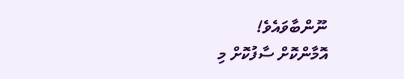ނޫންބާވައެވެ!
އޮމާންކޮށް ސާފުކޮށް މި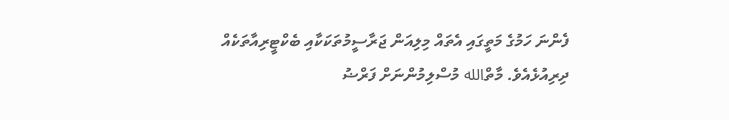ފެންނަ ހަމުގެ މަތީގައި އެތައް މިލިއަން ޖަރާސީމުތަކަކާއި ބެކްޓީރިއާތަކެއް ދިރިއުޅެއެވެ. މާތްالله މުސްލިމުންނަށް ފަރްޟު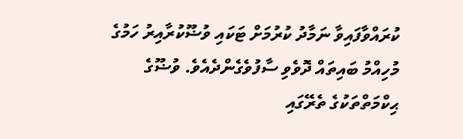ކުރައްވާފައިވާ ނަމާދު ކުރުމަށް ޓަކައި ވުޟޫކުރާއިރު ހަމުގެ މުހިއްމު ބައިތައް ދޮވެވި ސާފުވެގެންދެއެވެ. ވުޟޫގެ ޙިކްމަތްތަކުގެ ތެރޭގައި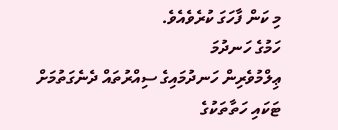މި ކަން ފާހަގަ ކުރެވެއެވެ.
ހަމުގެ ހަނދުމަ
ޢިލްމުވެރިން ހަނދުމައިގެ ސިއްރުތައް ދެނެގަތުމަށް ޓަކައި ހަތާތަކުގެ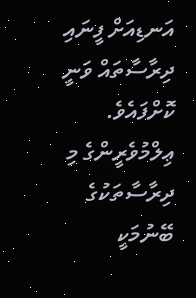އަނޑިއަށް ފީނައި ދިރާސާތައް ވަނީ ކޮށްފައެވެ. ޢިލްމުވެރީންގެ މި ދިރާސާތަކުގެ ބޭނުމަކީ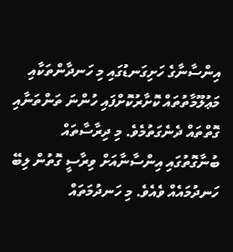އިންސާނާގެ ހަށިގަނޑުގައި މި ހަނދާންތަކާއި މަޢުލޫމާތުތައް ކޮށާރުކޮށްފައި ހުންނަ ތަންތަނާއި ގޮތްތައް ދެނެގަތުމެވެ. މި ދިރާސާތައް ބުނާގޮތުގައި އިންސާނާއަށް ވިރާސީ ގޮތުން ލިބޭ ހަނދުމައެއް ވެއެވެ. މި ހަނދުމަތައް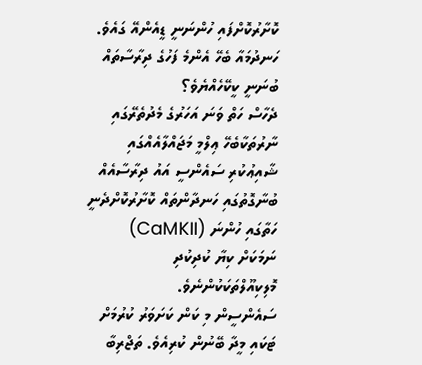ކޮށާރުކޮށްފައި ހުންނަނީ ޑީއެންއޭ ގައެވެ. ހަނދުމައާ ބެހޭ އެންމެ ފަހުގެ ދިރާސާތައް ބުނަނީ ކީކޭހެއްޔެވެ؟
ދެހާސް ހަތް ވަނަ އަހަރުގެ މެދުތެރޭގައި ނާރުތަކާބެހޭ ޢިލްމީ މަޖައްލާއެއްގައި ޝާއިޢުކުރި ސައެންސީ އައު ދިރާސާއެއް ބުނާގޮތުގައި ހަނދާންތައް ކޮށާރުކޮށްދެނީ ހަތާގައި ހުންނަ (CaMKII) ނަމަކަށް ކިޔާ ކުދިކުދި މޮލިކިއޫލްތަކަކުންނެވެ.
ސައެންސީން މި ކަން ކަށަވަރު ކުރުމަށް ޓަކައި މީދާ ބޭނުން ކުރިއެވެ. ތަޖްރިބާ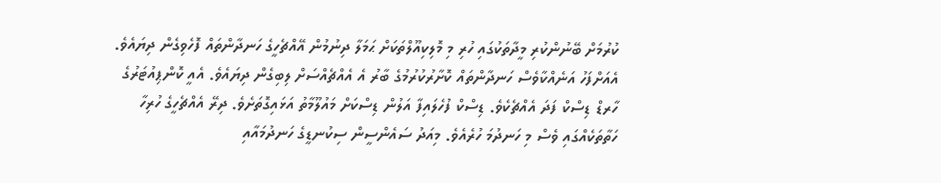ކުރުމަށް ބޭނުންކުރި މީދާތަކުގައި ހުރި މި މޮލިކިއޫލްތަކަށް ޙަމަލާ ދިނުމުން އޭއްޗެހީގެ ހަނދާންތައް ފޮހެވިގެން ދިޔައެވެ. އެއަށްފަހު އަނެއްކާވެސް ހަނދާންތައް ކޮށާރުކުރުމުގެ ބާރު އެ އެއްޗެއްސަށް ލިބިގެން ދިޔައެވެ. އެއީ ކޮންޕިއުޓަރުގެ ހާރޑް ޑިސްކް ފަދަ އެއްޗެކެވެ. ޑިސްކް ފުހެލައިފާ އަލުން ޑިސްކަށް މައުލޫމާތު އަޅައިގޮތަށެވެ. ދިރޭ އެއްޗެހީގެ ހުރިހާ ހަތާތަކެއްގައި ވެސް މި ހަނދުމަ ހުރެއެވެ. މިއަދު ސައެންސީން ސިކުނޑީގެ ހަނދުމައާއި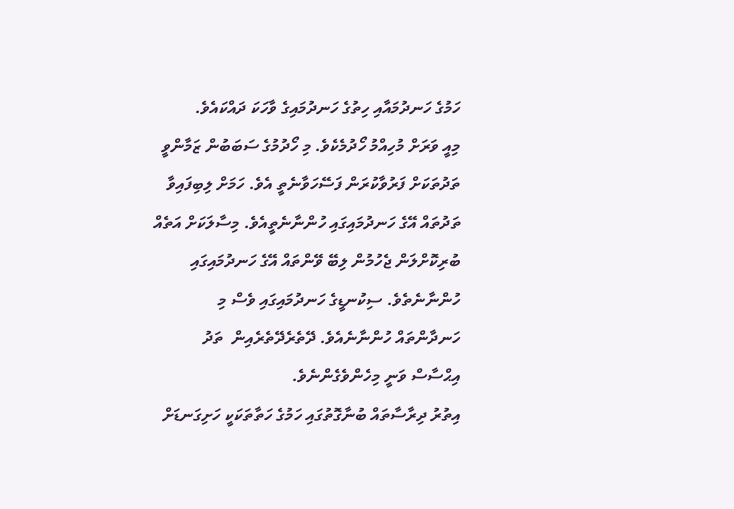ހަމުގެ ހަނދުމައާއި ހިތުގެ ހަނދުމައިގެ ވާހަކަ ދައްކައެވެ.
މިއީ ވަރަށް މުހިއްމު ހޯދުމެކެވެ. މި ހޯދުމުގެ ސަބަބުން ޒަމާންވީ ތަދުތަކަށް ފަރުވާކުރަން ފަސޭހަވާނެތީ އެވެ. ހަމަށް ލިބިފައިވާ ތަދުތައް އޭގެ ހަނދުމައިގައި ހުންނާނެތީއެވެ. މިސާލަކަށް އަތެއް ބުރިކޮށްލަން ޖެހުމުން ލިބޭ ވޭންތައް އޭގެ ހަނދުމައިގައި ހުންނާނެތެވެ. ސިކުނޑީގެ ހަނދުމައިގައި ވެސް މި ހަނދާންތައް ހުންނާނެއެވެ. ދޭތެރެދޭތެރެއިން  ތަދު އިޙްސާސް ވަނީ މިހެންވެގެންނެވެ.
އިތުރު ދިރާސާތައް ބުނާގޮތުގައި ހަމުގެ ހަތާތަކަކީ ހަށިގަނޑަށް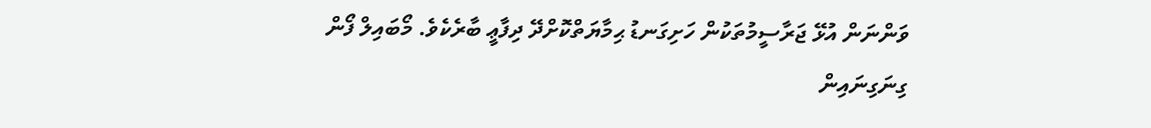ވަންނަން އުޅޭ ޖަރާސީމުތަކުން ހަށިގަނޑު ޙިމާޔަތްކޮށްދޭ ދިފާޢީ ބާރެކެވެ. މޯބައިލް ފޯން ގިނަގިނައިން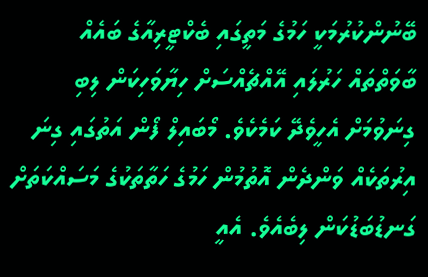ބޭނުންކުރުމަކީ ހަމުގެ މަތީގައި ބެކްޓީރިއާގެ ބައެއް ބާވަތްތައް ހަރުލައި އޭއްޗެއްސަށް ހިޔާވަހިކަން ލިބި ގިނަވުމަށް އެހީވެދޭ ކަމެކެވެ. މޯބައިލް ފޯން އަތުގައި ގިނަ އިރުތަކެއް ވަންދެން އޮތުމުން ހަމުގެ ހަތާތަކުގެ މަސައްކަތަށް ގަނޑުބަޑުކަން ލިބެއެވެ. އެއީ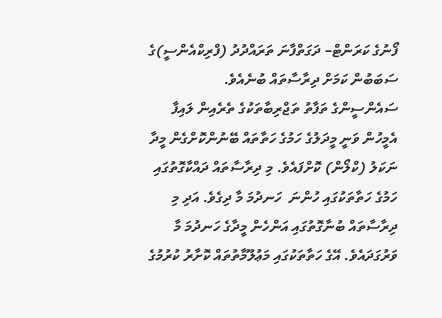ފޯނުގެ ކަރަންޓް– ދަގަތްފާނަ ތަރައްދުދު (ފްރިކްއެންސީ)ގެ ސަބަބުން ކަމަށް ދިރާސާތައް ބުނެއެވެ.
ސައެންސީންގެ ތަފާތު ތަޖްރިބާތަކުގެ ތެރެއިން ލައިފާ އެމީހުން ވަނީ މީދަލުގެ ހަމުގެ ހަތާތައް ބޭނުންކޮށްގެން މީދާ ނަކަލު (ކްލޯން) ކޮށްފައެވެ. މި ދިރާސާތައް ދައްކާގޮތުގައި ހަމުގެ ހަތާތަކުގައި ހުންނަ  ހަނދުމަ މާ ދިގެވެ. އަދި މި ދިރާސާތައް ބުނާގޮތުގައި އަންހެން މީދާގެ ހަނދުމަ މާ ވަރުގަދައެވެ. އޭގެ ހަތާތަކުގައި މަޢުލޫމާތުތައް ކޮށާރު ކުރުމުގެ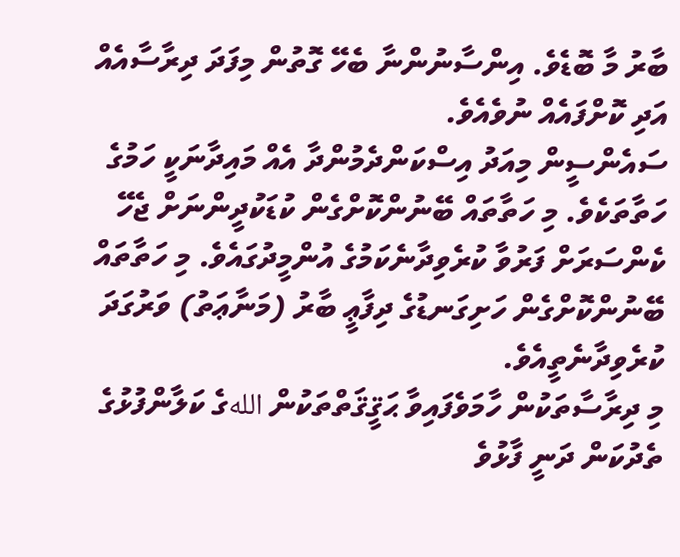ބާރު މާ ބޮޑެވެ. އިންސާނުންނާ ބެހޭ ގޮތުން މިފަދަ ދިރާސާއެއް އަދި ކޮށްފައެއް ނުވެއެވެ.
ސައެންސީން މިއަދު އިސްކަންދެމުންދާ އެއް މައިދާނަކީ ހަމުގެ ހަތާތަކެވެ. މި ހަތާތައް ބޭނުންކޮށްގެން ކުޑަކުދީންނަށް ޖެހޭ ކެންސަރަށް ފަރުވާ ކުރެވިދާނެކަމުގެ އުންމީދުގައެވެ. މި ހަތާތައް ބޭނުންކޮށްގެން ހަށިގަނޑުގެ ދިފާޢީ ބާރު (މަނާޢަތު) ވަރުގަދަ ކުރެވިދާނެތީއެވެ.
މި ދިރާސާތަކުން ހާމަވެފައިވާ ޙަޤީޤަތްތަކުން اللهގެ ކަލާންފުޅުގެ ތެދުކަން ދަނީ ފާޅުވެ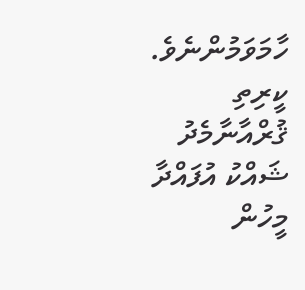ހާމަވަމުންނެވެ. ކީރިތި ޤުރްއާނާމެދު ޝައްކު އުފައްދާ މީހުން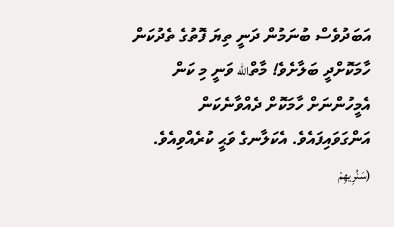އަބަދުވެސް ބުނަމުން ދަނީ ތިޔަ ފޮތުގެ ތެދުކަން ހާމަކޮށްދީ ބަލާށެވެ! މާތްالله ވަނީ މި ކަން އެމީހުންނަށް ހާމަކޮށް ދެއްވާނެކަން އަންގަވައިފައެވެ. އެކަލާނގެ ވަޙީ ކުރެއްވިއެވެ. (سَنُرِيهِمْ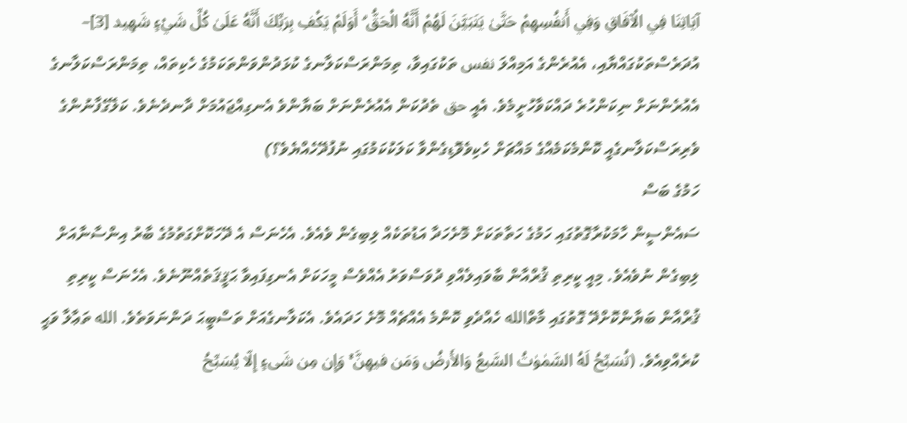آيَاتِنَا فِي الْآفَاقِ وَفِي أَنفُسِهِمْ حَتَّىٰ يَتَبَيَّنَ لَهُمْ أَنَّهُ الْحَقُّ ۗ أَوَلَمْ يَكْفِ بِرَبِّكَ أَنَّهُ عَلَىٰ كُلِّ شَيْءٍ شَهِيد [3]– އުދަރެސްތަކުގައްޔާއި، އެއުރެންގެ އަމިއްލަ نفس ތަކުގައިވާ، ތިމަންރަސްކަލާނގެ ކުޅަދުންވަންތަކަމުގެ ހެކިތައް، ތިމަންރަސްކަލާނގެ އެއުރެންނަށް ނިކަންހުރެ ދައްކަވާހުށީމެވެ. އެއީ حق ތެދުކަން އެއުރެންނަށް ބަޔާންވެ އެނގިއްޖައުމަށް ދާނދެނެވެ. ކަލޭގެފާނުންގެ ވެރިރަސްކަލާނގެއީ ކޮންމެކަމެއްގެ މައްޗަށް ހެކިވެވޮޑިގެންވާ ކަލަކުކަމުގައި ނުފުދޭހެއްޔެވެ؟)
ހަމުގެ ބަސް
ސައެންސީން ހާމަކުރާގޮތުގައި ހަމުގެ ހަތާތަކަށް މޮށެހަދާ އަޑުތަކެއް ލިބިގެން ވެއެވެ. އެހެނަސް އެ ދޭހަކޮށްގަތުމުގެ ބާރު އިންސާނާއަށް ލިބިގެން ނުވެއެވެ. މިއީ ކީރިތި ޤުރްއާން ބާވައިލެއްވި ދުވަސްވަރު އެއްވެސް މީހަކަށް އެނގިފައިވާ ޙަޤީޤަތެއްނޫނެވެ. އެހެނަސް ކީރިތި ޤުރްއާން ބަޔާންކޮށްދޭ ގޮތުގައި މާތްالله ހެއްދެވި ކޮންމެ އެއްޗެއް މޮށެ ހަދައެވެ. އެކަލާނގެއަށް ތަސްބީޙަ ދަންނަވަތެވެ. الله ތަޢާލާ ވަޙީ ކުރެއްވިއެވެ. (تُسَبِّحُ لَهُ السَّمٰوٰتُ السَّبعُ وَالأَرضُ وَمَن فيهِنَّ ۚ وَإِن مِن شَىءٍ إِلّا يُسَبِّحُ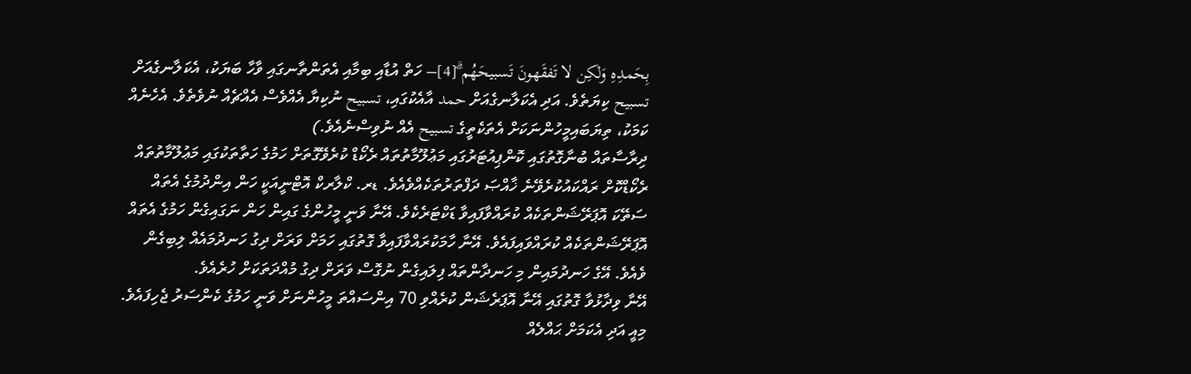بِحَمدِهِ وَلٰكِن لا تَفقَهونَ تَسبيحَهُم ۗ[4]– ހަތް އުޑާއި ބިމާއި އެތަންތާނގައި ވާހާ ބަޔަކު، އެކަލާނގެއަށް تسبيح ކިޔަތެވެ. އަދި އެކަލާނގެއަށް حمد އާއެކުގައި، تسبيح ނުކިޔާ އެއްވެސް އެއްޗެއް ނުވެތެވެ. އެހެނެއް ކަމަކު، ތިޔަބައިމީހުންނަކަށް އެތަކެތީގެ تسبيح އެއް ނުވިސްނެއެވެ.)
ދިރާސާތައް ބުނާގޮތުގައި ކޮންޕިއުޓަރުގައި މަޢުލޫމާތުތައް ރެކޯޑް ކުރެވޭގޮތަށް ހަމުގެ ހަތާތަކުގައި މަޢުލޫމާތުތައް ރެކޯޑްކޮށް ރައްކައުކުރެވޭނެ ޚާއްޞަ ދަފްތަރުތަކެއްވެއެވެ. ޑރ. ކްލާރކް އޮޓްނީއަކީ ހަން އިންދުމުގެ އެތައް ސަތޭކަ އޮޕަރޭޝަންތަކެއް ކުރައްވާފައިވާ ޑަކްޓަރެކެވެ. އޭނާ ވަނީ މީހުންގެ ގައިން ހަން ނަގައިގެން ހަމުގެ އެތައް އޮޕަރޭޝަންތަކެއް ކުރައްވައިފައެވެ. އޭނާ ހާމަކުރައްވާފައިވާ ގޮތުގައި ހަމަށް ވަރަށް ދިގު ހަނދުމައެއް ލިބިގެން ވެއެވެ. އޭގެ ހަނދުމައިން މި ހަނދާންތައް ފިލައިގެން ނުގޮސް ވަރަށް ދިގު މުއްދަތަކަށް ހުރެއެވެ.
އޭނާ ވިދާޅުވާ ގޮތުގައި އޭނާ އޮޕަރެޝަން ކުރެއްވި 70 އިންސައްތަ މީހުންނަށް ވަނީ ހަމުގެ ކެންސަރު ޖެހިފައެވެ. މިއީ އަދި އެކަމަށް ޙައްލެއް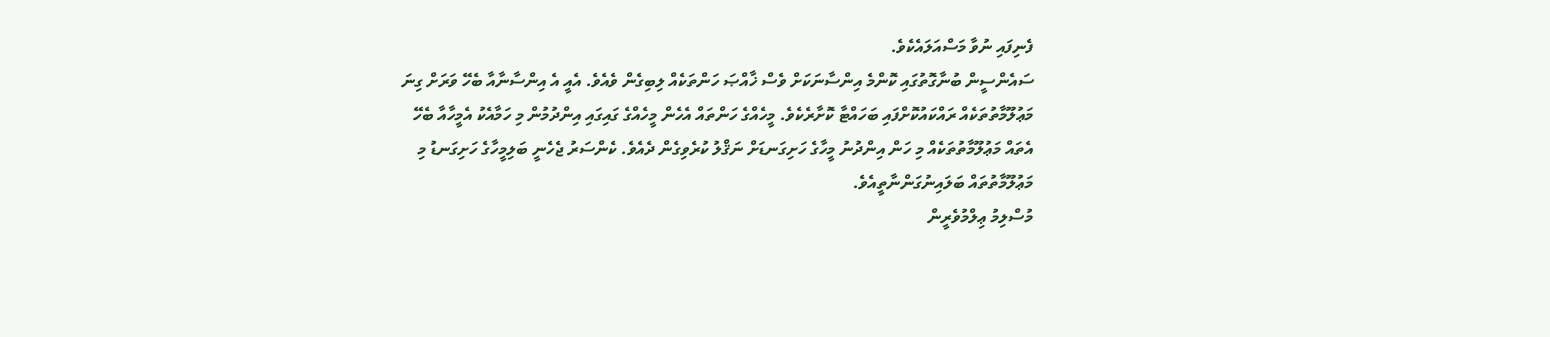ފެނިފައި ނުވާ މަސްއަލައެކެވެ.
ސައެންސީން ބުނާގޮތުގައި ކޮންމެ އިންސާނަކަށް ވެސް ޚާއްޞަ ހަންތަކެއް ލިބިގެން ވެއެވެ. އެއީ އެ އިންސާނާއާ ބެހޭ ވަރަށް ގިނަ މަޢުލޫމާތުތަކެއް ރައްކައުކޮށްފައި ބަހައްޓާ ކޮށާރެކެވެ. މީހެއްގެ ހަންތައް އެހެން މީހެއްގެ ގައިގައި އިންދުމުން މި ހަމާއެކު އެމީހާއާ ބެހޭ އެތައް މަޢުލޫމާތުތަކެއް މި ހަން އިންދުނު މީހާގެ ހަށިގަނޑަށް ނަޤްލު ކުރެވިގެން ދެއެވެ. ކެންސަރު ޖެހެނީ ބަލިމީހާގެ ހަށިގަނޑު މި މަޢުލޫމާތުތައް ބަލައިނުގަންނާތީއެވެ.
މުސްލިމު ޢިލްމުވެރީން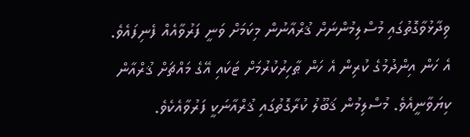ވިދާޅުވާގޮތުގައި މުސްލިމުންނަށް ޤުރްއާނުން މިކަމަށް ވަނީ ފަރުވާއެއް ފެނިފައެވެ. އެ ހަން އިންދުމުގެ ކުރިން އެ ހަން ޠާހިރުކުރުމަށް ޓަކައި އޭގެ މައްޗަށް ޤުރްއާން ކިޔަވާނީއެވެ. މުސްލިމުން ޤަބޫލު ކުރާގޮތުގައި ޤުރްއާނަކީ ފަރުވާއެކެވެ.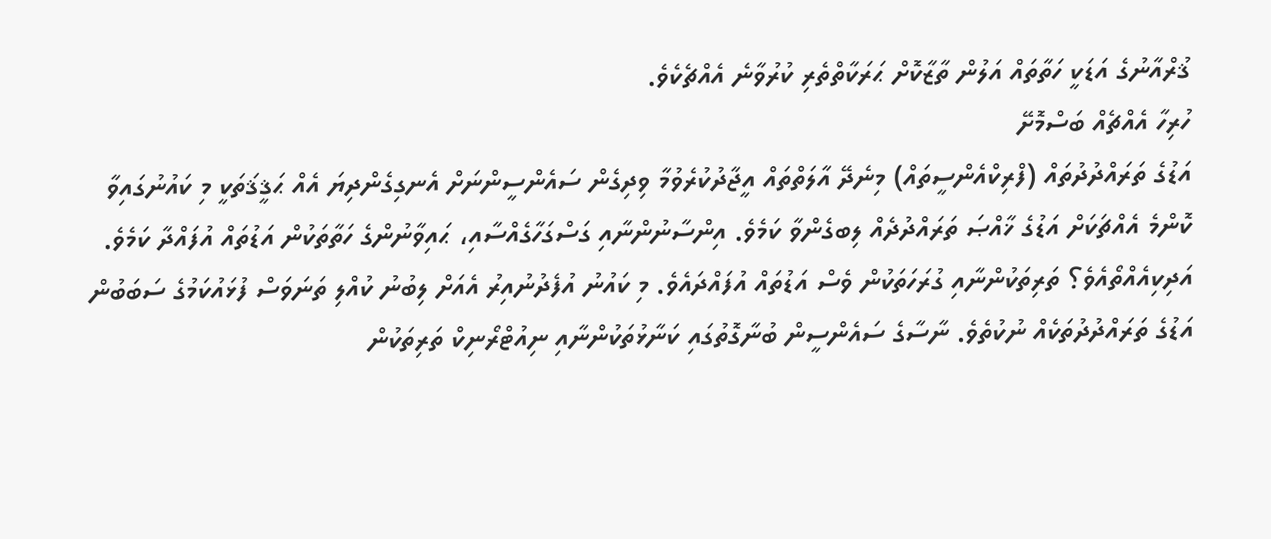ޤުރްއާނުގެ އަޑަކީ ހަތާތައް އަލުން ތާޒާކޮށް ޙަރަކާތްތެރި ކުރުވާނެ އެއްޗެކެވެ.
ހުރިހާ އެއްޗެއް ބަސްމޮށޭ
އަޑުގެ ތަރައްދުދުތައް (ފްރިކްއެންސީތައް) މިނެދޭ އާލަތްތައް އީޖާދުކުރެވުމާ ވިދިގެން ސައެންސީންނަށް އެނގިގެންދިޔަ އެއް ޙަޤީޤަތަކީ މި ކައުނުގައިވާ ކޮންމެ އެއްޗަކަށް އަޑުގެ ޚާއްޞަ ތަރައްދުދެއް ލިބގެންވާ ކަމެވެ. އިންސާނުންނާއި ގަސްގަހާގެއްސާއި، ޙައިވާނުންގެ ހަތާތަކުން އަޑުތައް އުފައްދާ ކަމެވެ. އަދިކިއެއްތޯއެވެ؟ ތަރިތަކުންނާއި ގުރަހަތަކުން ވެސް އަޑުތައް އުފައްދައެވެ. މި ކައުނު އުފެދުނުއިރު އެއަށް ލިބުނު ކުއްލި ތަނަވަސް ފުޅައުކަމުގެ ސަބަބުން އަޑުގެ ތަރައްދުދުތަކެއް ނުކުތެވެ. ނާސާގެ ސައެންސީން ބުނާގޮތުގައި ކަނާޅުތަކުންނާއި ނިއުޓްރޯނިކް ތަރިތަކުން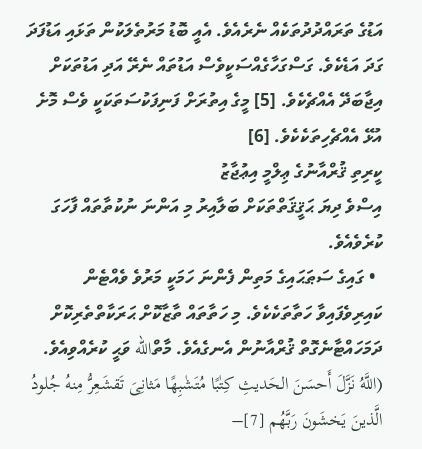އަޑުގެ ތަރައްދުދުތަކެއް ނެރެއެވެ. އެއީ ބޮޑު މަރުތެލަކުން ތަޅައި އަޑުފަދަ ގަދަ އަޑެކެވެ. ގަސްގަހާގެއްސަކީވެސް އަޑުތައް ނެރޭ އަދި އަޑުތަކަށް އިޖާބަދޭ އެއްޗެކެވެ. [5] މީގެ އިތުރަށް ފަނިފަކުސަތަކަކީ ވެސް މޮށެ އުޅޭ އެއްޗެހިތަކެކެވެ. [6]
ކީރިތި ޤުރްއާނުގެ ޢިލްމީ އިޢުޖާޒު
އިސްވެ ދިޔަ ޙަޤީޤަތްތަކަށް ބަލާއިރު މި އަންނަ ނުކުތާތައް ފާހަގަ ކުރެވެއެވެ.
  • ގައިގެ ސަޠަޙައިގެ މަތިން ފެންނަ ހަމަކީ މަރުވެ ވެއްޓެން ކައިރިވެފައިވާ ހަތާތަކެކެވެ. މި ހަތާތައް ތާޒާކޮށް ޙަރަކާތްތެރިކޮށް ދަމަހައްޓާނެގޮތް ޤުރްއާނުން އެނގެއެވެ. މާތްالله ވަޙީ ކުރެއްވިއެވެ. (اللَّهُ نَزَّلَ أَحسَنَ الحَديثِ كِتٰبًا مُتَشٰبِهًا مَثانِىَ تَقشَعِرُّ مِنهُ جُلودُ الَّذينَ يَخشَونَ رَبَّهُم [7]–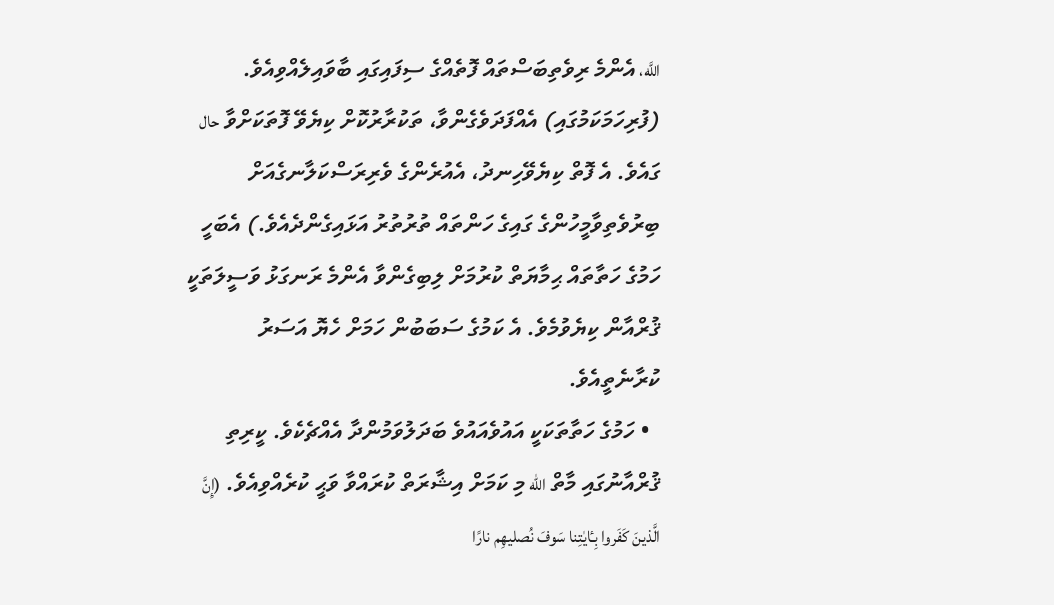اللَّه، އެންމެ ރިވެތިބަސްތައް ފޮތެއްގެ ސިފައިގައި ބާވައިލެއްވިއެވެ. (ފުރިހަމަކަމުގައި) އެއްފަދަވެގެންވާ، ތަކުރާރުކޮށް ކިޔެވޭ ފޮތަކަށްވާ حال ގައެވެ. އެ ފޮތް ކިޔެވޭހިނދު، އެއުރެންގެ ވެރިރަސްކަލާނގެއަށް ބިރުވެތިވާމީހުންގެ ގައިގެ ހަންތައް ތުރުތުރު އަޅައިގެންދެއެވެ.) އެބަހީ ހަމުގެ ހަތާތައް ޙިމާޔަތް ކުރުމަށް ލިބިގެންވާ އެންމެ ރަނގަޅު ވަސީލަތަކީ ޤުރްއާން ކިޔެވުމެވެ. އެ ކަމުގެ ސަބަބުން ހަމަށް ހެޔޮ އަސަރު ކުރާނެތީއެވެ.
  • ހަމުގެ ހަތާތަކަކީ އައުވެއައުވެ ބަދަލުވަމުންދާ އެއްޗެކެވެ. ކީރިތި ޤުރްއާނުގައި މާތް الله މި ކަމަށް އިޝާރަތް ކުރައްވާ ވަޙީ ކުރެއްވިއެވެ. (إِنَّ الَّذينَ كَفَروا بِـٔايٰتِنا سَوفَ نُصليهِم نارًا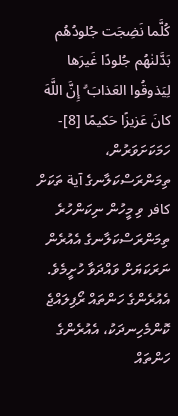كُلَّما نَضِجَت جُلودُهُم بَدَّلنٰهُم جُلودًا غَيرَها لِيَذوقُوا العَذابَ ۗ إِنَّ اللَّهَ كانَ عَزيزًا حَكيمًا [8]- ހަމަކަށަވަރުން، ތިމަންރަސްކަލާނގެ آية ތަކަށް كافر ވި މީހުން ނިކަންހުރެ ތިމަންރަސްކަލާނގެ އެއުރެން ނަރަކަޔަށް ވައްދަވާ ހުށީމެވެ. އެއުރެންގެ ހަންތައް ރޯފިލައްޖެ ކޮންމެހިނދަކު، އެއުރެންގެ ހަންތައް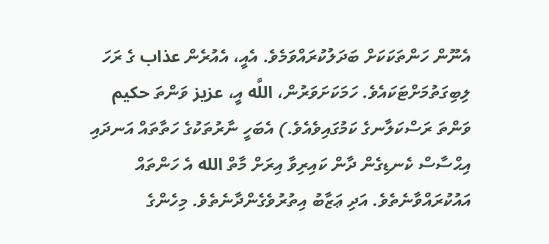އެނޫން ހަންތަކަކަށް ބަދަލުކުރައްވަމެވެ. އެއީ، އެއުރެން عذاب ގެ ރަހަ ލިބިގަތުމަށްޓަކައެވެ. ހަމަކަށަވަރުން، اللَّه އީ، عزيز ވަންތަ حكيم ވަންތަ ރަސްކަލާނގެ ކަމުގައިވެއެވެ.) އެބަހީ ނާރުތަކުގެ ހަތާތައް އަނދައި އިޙްސާސް ކެނޑިގެން ދާން ކައިރިވާ އިރަށް މާތް الله އެ ހަންތައް އައުކުރައްވާނެތެވެ. އަދި ޢަޒާބު އިތުރުވެގެންދާނެތެވެ. މިހެންގެ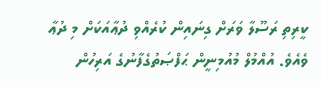ކީރިތި ރަސޫލާ ވަރަށް ގިނައިން ކުރެއްވި ދުޢާއަކަށް މި ދުޢާ ވެއެވެ. އުއްމުލް މުއުމިނީން ޙަފްޞަތުގެފާނުގެ އަރިހުން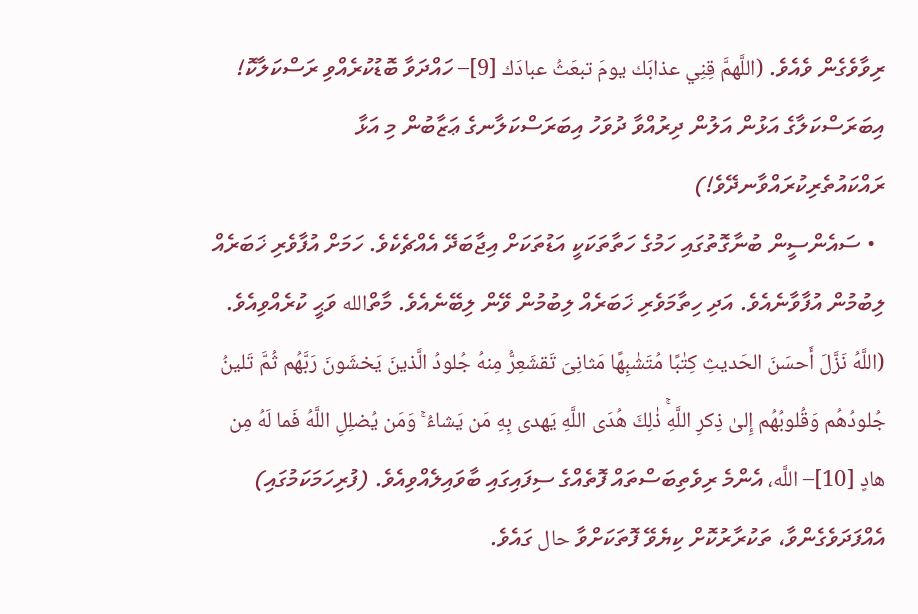ރިވާވެގެން ވެއެވެ. (اللَّهمَّ قِنِي عذابَك يومَ تبعَثُ عبادَك [9]– ހައްދަވާ ބޮޑުކުރެއްވި ރަސްކަލާކޮ!  އިބަރަސްކަލާގެ އަޅުން އަލުން ދިރުއްވާ ދުވަހު އިބަރަސްކަލާނގެ ޢަޒާބުން މި އަޅާ ރައްކައުތެރިކުރައްވާނދޭވެ!)
  • ސައެންސީން ބުނާގޮތުގައި ހަމުގެ ހަތާތަކަކީ އަޑުތަކަށް އިޖާބަދޭ އެއްޗެކެވެ. ހަމަށް އުފާވެރި ޚަބަރެއް ލިބުމުން އުފާވާނެއެވެ. އަދި ހިތާމަވެރި ޚަބަރެއް ލިބުމުން ވޭން ލިބޭނެއެވެ. މާތްالله ވަޙީ ކުރެއްވިއެވެ. (اللَّهُ نَزَّلَ أَحسَنَ الحَديثِ كِتٰبًا مُتَشٰبِهًا مَثانِىَ تَقشَعِرُّ مِنهُ جُلودُ الَّذينَ يَخشَونَ رَبَّهُم ثُمَّ تَلينُ جُلودُهُم وَقُلوبُهُم إِلىٰ ذِكرِ اللَّهِۚ ذٰلِكَ هُدَى اللَّهِ يَهدى بِهِ مَن يَشاءُ ۚ وَمَن يُضلِلِ اللَّهُ فَما لَهُ مِن هادٍ [10]– اللَّه، އެންމެ ރިވެތިބަސްތައް ފޮތެއްގެ ސިފައިގައި ބާވައިލެއްވިއެވެ. (ފުރިހަމަކަމުގައި) އެއްފަދަވެގެންވާ، ތަކުރާރުކޮށް ކިޔެވޭ ފޮތަކަށްވާ حال ގައެވެ.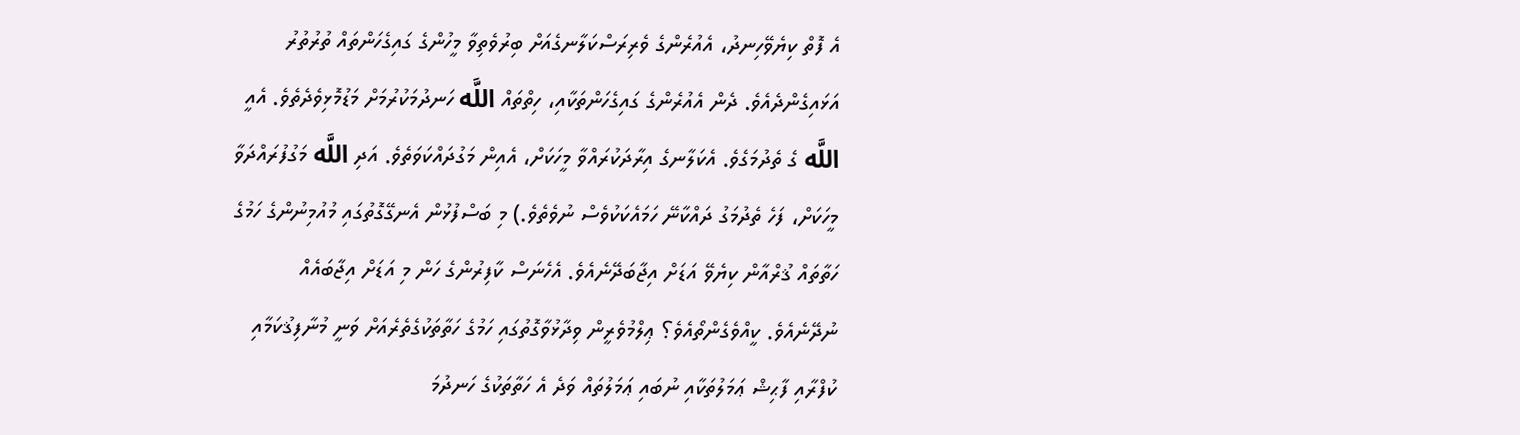އެ ފޮތް ކިޔެވޭހިނދު، އެއުރެންގެ ވެރިރަސްކަލާނގެއަށް ބިރުވެތިވާ މީހުންގެ ގައިގެހަންތައް ތުރުތުރު އަޅައިގެންދެއެވެ. ދެން އެއުރެންގެ ގައިގެހަންތަކާއި، ހިތްތައް اللَّه ހަނދުމަކުރުމަށް މަޑުމޮޅިވެދެތެވެ. އެއީ اللَّه ގެ ތެދުމަގެވެ. އެކަލާނގެ އިރާދަކުރައްވާ މީހަކަށް، އެއިން މަގުދައްކަވަތެވެ. އަދި اللَّه މަގުފުރައްދަވާ މީހަކަށް، ފަހެ ތެދުމަގު ދައްކާނޭ ހަމައެކަކުވެސް ނުވެތެވެ.) މި ބަސްފުޅުން އެނގޭގޮތުގައި މުއުމިނުންގެ ހަމުގެ ހަތާތައް ޤުރްއާން ކިޔެވޭ އަޑަށް އިޖާބަދޭނެއެވެ. އެހެނަސް ކާފިރުންގެ ހަން މި އަޑަށް އިޖާބައެއް ނުދޭނެއެވެ. ކީއްވެގެންތޯއެވެ؟ ޢިލްމުވެރީން ވިދާޅުވާގޮތުގައި ހަމުގެ ހަތާތަކުގެތެރެއަށް ވަނީ މުނާފިޤުކަމާއި ކުފްރާއި ފާޙިޝް ޢަމަލުތަކާއި ނުބައި ޢަމަލުތައް ވަދެ އެ ހަތާތަކުގެ ހަނދުމަ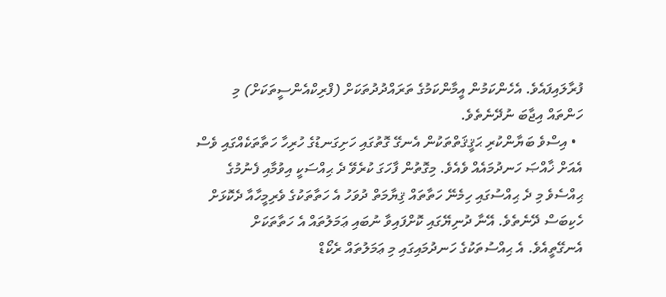ފުރާލައިފައެވެ. އެހެންކަމުން އީމާންކަމުގެ ތަރައްދުދުތަކަށް (ފްރިކްއެންސީތަކަށް) މި ހަންތައް އިޖާބަ ނުދޭނެތެވެ.
  • އިސްވެ ބަޔާންކުރި ޙަޤީޤަތްތަކުން އެނގޭ ގޮތުގައި ހަށިގަނޑުގެ ހުރިހާ ހަތާތަކެއްގައި ވެސް އެއަށް ޚާއްޞަ ހަނދުމައެއް ވެއެވެ. މިގޮތުން ފާހަގަ ކުރެވޭ ދެ ޙިއްސަކީ އިވުމާއި ފެނުމުގެ ޙިއްސެވެ މި ދެ ޙިއްސުގައި ހިމެނޭ ހަތާތައް ޤިޔާމަތް ދުވަހު އެ ހަތާތަކުގެ ވެރިމީހާއާ ދެކޮޅަށް ހެކިބަސް ދޭނެތެވެ. އޭނާ ދުނިޔޭގައި ކޮށްފައިވާ ނުބައި ޢަމަލުތައް އެ ހަތާތަކަށް އެނގޭތީއެވެ. އެ ޙިއްސުތަކުގެ ހަނދުމައިގައި މި ޢަމަލުތައް ރެކޯޑް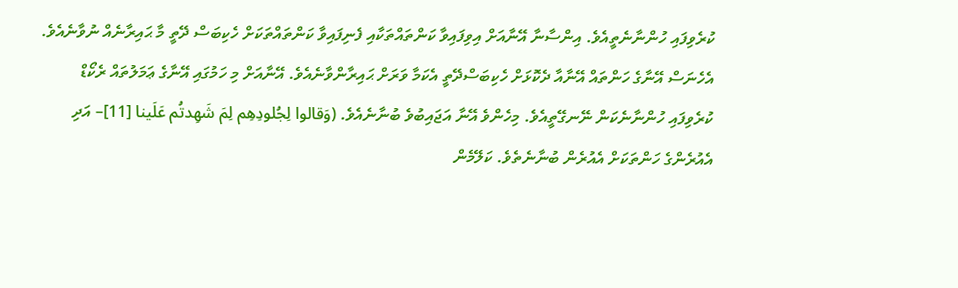ކުރެވިފައި ހުންނާނެތީއެވެ. އިންސާނާ އޭނާއަށް އިވިފައިވާ ކަންތައްތަކާއި ފެނިފައިވާ ކަންތައްތަކަށް ހެކިބަސް ދޭތީ މާ ޙައިރާނެއް ނުވާނެއެވެ. އެހެނަސް އޭނާގެ ހަންތައް އޭނާއާ ދެކޮޅަށް ހެކިބަސްދޭތީ އެކަމާ ވަރަށް ޙައިރާންވާނެއެވެ. އޭނާއަށް މި ހަމުގައި އޭނާގެ ޢަމަލުތައް ރެކޯޑް ކުރެވިފައި ހުންނާނެކަން ނޭނގޭތީއެވެ. މިހެންވެ އޭނާ އަޖައިބުވެ ބުނާނެއެވެ. (وَقالوا لِجُلودِهِم لِمَ شَهِدتُم عَلَينا [11]– އަދި އެއުރެންގެ ހަންތަކަށް އެއުރެން ބުނާނެތެވެ. ކަލޭމެން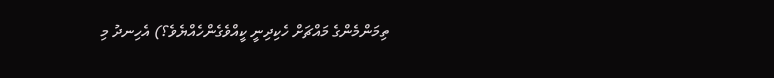ތިމަންމެންގެ މައްޗަށް ހެކިދިނީ ކީއްވެގެންހެއްޔެވެ؟) އެހިނދު މި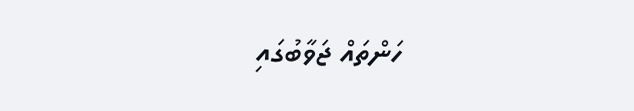ހަންތައް ޖަވާބުގައި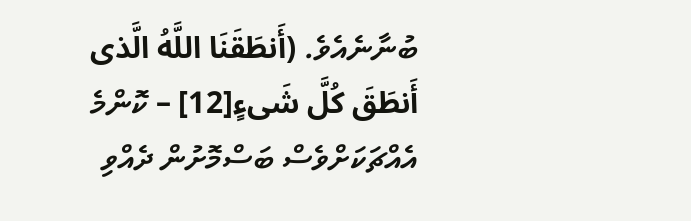ބުނާނެއެވެ. (أَنطَقَنَا اللَّهُ الَّذى أَنطَقَ كُلَّ شَىءٍ[12] – ކޮންމެ އެއްޗަކަށްވެސް ބަސްމޮށުން ދެއްވި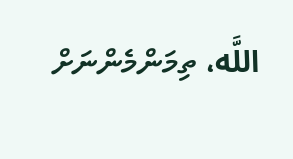اللَّه، ތިމަންމެންނަށް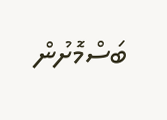ބަސްމޮށުން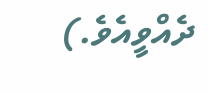ދެއްވީއެވެ.)